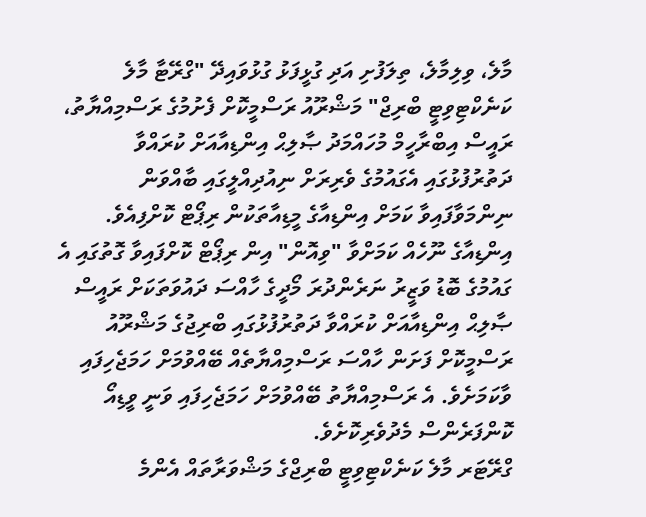މާލެ، ވިލިމާލެ، ތިލަފުށި އަދި ގުޅީފަޅު ގުޅުވައިދޭ "ގްރޭޓާ މާލެ ކަނެކްޓިވިޓީ ބްރިޖް" މަޝްރޫއު ރަސްމީކޮށް ފެށުމުގެ ރަސްމިއްޔާތު، ރައީސް އިބްރާހީމް މުހައްމަދު ޞާލިޙް އިންޑިއާއަށް ކުރައްވާ ދަތުރުފުޅުގައި އެގައުމުގެ ވެރިރަށް ނިއުދިއްލީގައި ބާއްވަން ނިންމަވާފައިވާ ކަމަށް އިންޑިއާގެ މީޑިއާތަކުން ރިޕޯޓް ކޮށްފިއެވެ.
އިންޑިއާގެ ނޫހެއް ކަމަށްވާ "ވިއޮން" އިން ރިޕޯޓް ކޮށްފައިވާ ގޮތުގައި އެ ގައުމުގެ ބޮޑު ވަޒީރު ނަރެންދުރަ މޯދީގެ ހާއްސަ ދައުވަތަކަށް ރައީސް ޞާލިޙް އިންޑިއާއަށް ކުރައްވާ ދަތުރުފުޅުގައި ބްރިޖުގެ މަޝްރޫއު ރަސްމީކޮށް ފަށަން ހާއްސަ ރަސްމިއްޔާތެއް ބޭއްވުމަށް ހަމަޖެހިފައި ވާކަމަށެވެ. އެ ރަސްމިއްޔާތު ބޭއްވުމަށް ހަމަޖެހިފައި ވަނީ ވީޑިއޯ ކޮންފަރެންސް މެދުވެރިކޮށެވެ.
ގްރޭޓަރ މާލެ ކަނެކްޓިވިޓީ ބްރިޖްގެ މަޝްވަރާތައް އެންމެ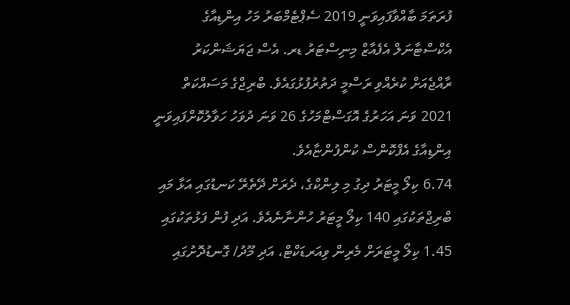ފުރަތަމަ ބާއްވާފައިވަނީ 2019 ސެޕްޓެމްބަރު މަހު އިންޑިއާގެ އެކްސްޓާނަލް އެފެއާޒް މިނިސްޓަރު ޑރ. އެސް ޖަޔަޝަންކަރު ރާއްޖެއަށް ކުރެއްވި ރަސްމީ ދަތުރުފުޅުގައެވެ. ބްރިޖްގެ މަސައްކަތް 2021 ވަނަ އަހަރުގެ އޮގަސްޓްމަހުގެ 26 ވަނަ ދުވަހު ހަވާލުކޮށްފައިވަނީ އިންޑިއާގެ އެފްކޮންސް ކުންފުންޏާއެވެ.
6.74 ކިލޯ މީޓަރު ދިގު މި ލިންކްގެ، ދެރަށް ދޭތެރޭ ކަނޑުގައި އަޅާ މައި ބްރިޖްތަކުގައި 140 ކިލޯ މީޓަރު ހުންނާނެއެވެ. އަދި ފުން ފަޅުތަކުގައި 1.45 ކިލޯ މީޓަރަށް މެރިން ވިއަރޑަކްޓް، އަދި މޫދު/ ގޮނޑުދޮށުގައި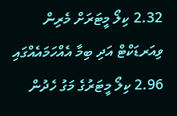2.32 ކިލޯ މީޓަރަށް މެރިން ވިއަރޑަކްޓް އަދި ބިމާ އެއްހަމައެއްގައި 2.96 ކިލޯ މީޓަރުގެ މަގު ހެދުން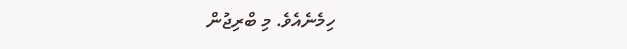ހިމެނެއެވެ. މި ބްރިޖުން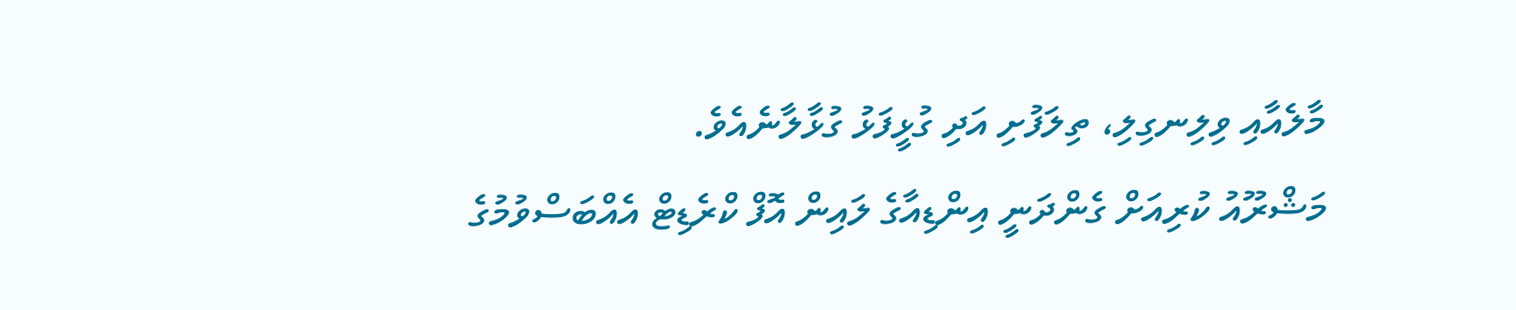މާލެއާއި ވިލިނގިލި، ތިލަފުށި އަދި ގުޅީފަޅު ގުޅާލާނެއެވެ.
މަޝްރޫއު ކުރިއަށް ގެންދަނީ އިންޑިއާގެ ލައިން އޮފް ކްރެޑިޓް އެއްބަސްވުމުގެ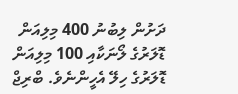ދަށުން ލިބުނު 400 މިލިއަން ޑޮލަރުގެ ލޯނަކާއި 100 މިލިއަން ޑޮލަރުގެ ހިލޭ އެހީންނެވެ. ބްރިޖް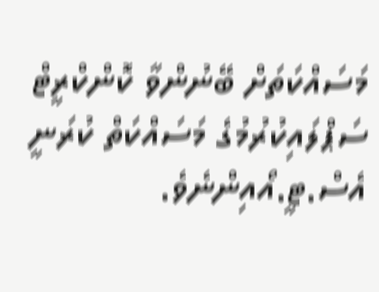މަސައްކަތަށް ބޭނުންވާ ކޮންކްރީޓް ސަޕްލައިކުރުމުގެ މަސައްކަތް ކުރަނީ އެސް.ޓީ.އޯއިންނެވެ.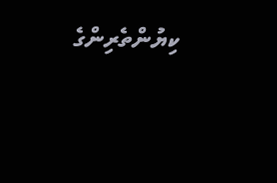ކިޔުންތެރިންގެ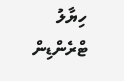ހިޔާލު
ޓްރެންޑިން